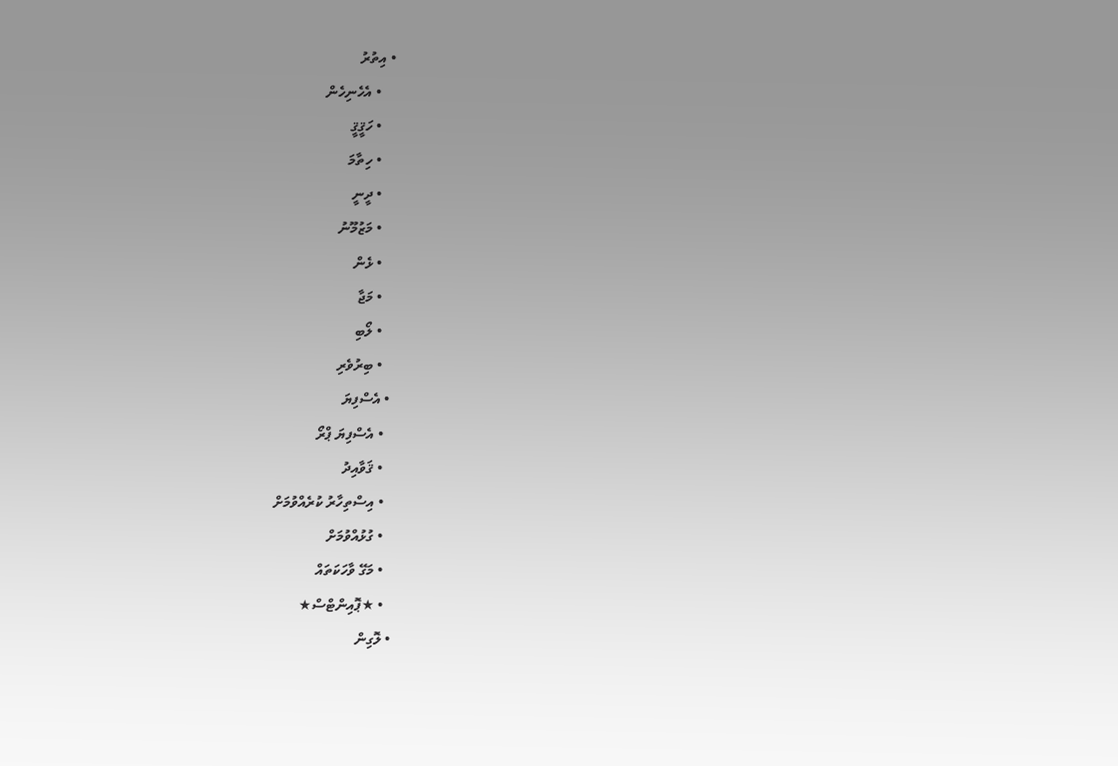• އިތުރު
    • އެހެނިހެން
    • ހަޤީޤީ
    • ހިތާމަ
    • ދީނީ
    • މަޒުމޫނު
    • ޅެން
    • މަޖާ
    • ލޯބި
    • ބިރުވެރި
  • އެސްފިޔަ
    • އެސްފިޔަ ޕްރޯ
    • ޤަވާއިދު
    • އިސްތިހާރު ކުރެއްވުމަށް
    • ގުޅުއްވުމަށް
    • މަގޭ ވާހަކަތައް
    • ★ޕޮއިންޓްސް★
  • ލޮގިން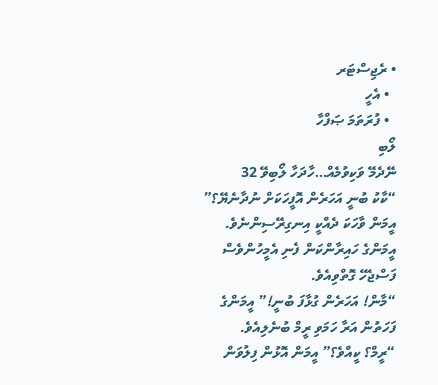• ރެޖިސްޓަރ
  • އެހީ
  • ފުރަތަމަ ޞަފްހާ
ލޯބި
ނޭދެމޭ ވަކިވުމެއް…ހާދަހާ ލޯބިވޭ 32
“ކާކު ބުނީ އަހަރެން އޮފީހަކަށް ނުދާނެޔޭ؟” އީމަން ވާހަކަ ދެއްކީ އިނގިރޭސިންނެވެ.
އީމަންގެ ހައިރާންކަން ފެނި އެމީހުންވެސް ފަސްޖެހޭ ގޮތްވިއެވެ.
“މާން! އަހަރެން ގުޅާފަ ބުނީ!” އީމަންގެ ފަހަތުން އަރާ ހަމަވި ރީމް ބުނެލިއެވެ.
“ރީމް؟ ކީއްވެ؟” އީމަން އޮޅުން ފިލުވަން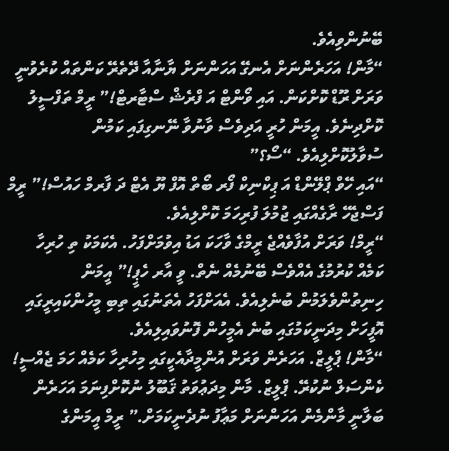ބޭނުންވިއެވެ.
“މާން! އަހަރެންނަށް އެނގޭ އަހަންނަށް ޔާނާއާ ދޭތެރޭ ކަންތައް ކުރެވުނީ ވަރަށް ރޫޑް ކޮށްކަން. އައި ވޯންޓް އަ ފްރެޝް ސްޓާރޓް!” ރީމް ތަފްސީލު ކޮށްދިނެވެ. އީމަން ހުރީ އަދިވެސް ވާނުވާ ނޭނގިފައި ކަމުން ސުވާލުކޮށްލިއެވެ. “ސޯ؟”
“އައި ހޭވް ޕްލޭންޑް އަ ޕިކްނިކް ފޯރ ބޯތް އޮފް ޔޫ އެޓް ދަ ފާރމް ހައުސް!” ރީމް ފަސްޖެހޭ ރާގެއްގައި ޖުމުލަ ފުރިހަމަ ކޮށްލިއެވެ.
“ރީމް! ވަރަށް އުފާވެއްޖެ ރީމްގެ ވާހަކަ އަޑު އިވުމަށްފަހު. އެކަމަކު ތި ހުރިހާ ކަމެއް ކުރުމުގެ އެއްވެސް ބޭނުމެއް ނެތް. ވީ އާރ ހެޕީ!” އީމަން ހިނިތުންވެލަމުން ބުނެލިއެވެ. އެއަށްފަހު އެތަނުގައި ތިބި މީހުންކައިރީގައި އޮފީހަށް މިދަނީކަމުގައި ބުނެ އެމީހުން ފޮނުވައިލިއެވެ.
“މާން! ޕްލީޒް. އަހަރެން ވަރަށް އުންމީދާއެކީގައި މިހުރިހާ ކަމެއް ހަމަ ޖެއްސީ! ކެންސަލް ނުކުރޭ. ޕްލީޒް. މާން މިދަޢުވަތު ޤަބޫލު ނުކޮށްފިނަމަ އަހަރެން ބަލާނީ މާންމެން އަހަންނަށް މަޢާފު ނުދެނީކަމަށް.” ރީމް އީމަންގެ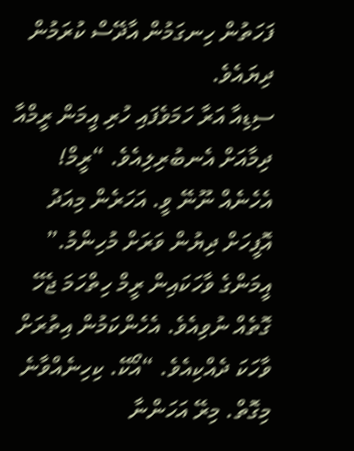ފަހަތުން ހިނގަމުން އާދޭސް ކުރަމުން ދިޔައެވެ.
ސިޑިއާ އަރާ ހަމަވެފައި ހުރި އީމަން ރީމްއާ ދިމާއަށް އެނބުރިލިއެވެ. “ރީމް! އެހެނެއް ނޫނޭ ވީ. އަހަރެން މިއަދު އޮފީހަށް ދިޔުން ވަރަށް މުހިންމު.” އީމަންގެ ވާހަކައިން ރީމް ހިތްހަމަ ޖެހޭ ގޮތެއް ނުވިއެވެ. އެހެންކަމުން އިތުރަށް ވާހަކަ ދެއްކިއެވެ. “އޯކޭ. ކިހިނެއްވާނެ މިގޮތް. މިރޭ އަހަންނާ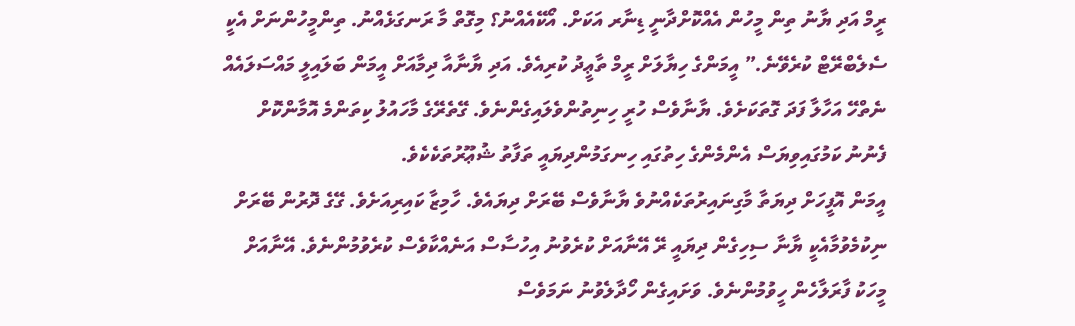ރީމް އަދި ޔާނު ތިން މީހުން އެއްކޮށްދާނީ ޑިނާރ އަކަށް. އޯކޭއެއްނު؟ މިގޮތް މާ ރަނގަޅެއްނު. ތިންމީހުންނަށް އެކީ ސެލެބްރޭޓް ކުރެވޭނެ.” އީމަންގެ ހިޔާލަށް ރީމް ތާޢީދު ކުރިއެވެ. އަދި ޔާނާއާ ދިމާއަށް އީމަން ބަލައިލީ މައްސަލައެއް ނެތްހޭ އަހާލާ ފަދަ ގޮތަކަށެވެ. ޔާނާވެސް ހުރީ ހިނިތުންވެލައިގެންނެވެ. ގޭތެރޭގެ މާހައުލު ކިތަންމެ އޮމާންކޮށް ފެނުނު ކަމުގައިވިޔަސް އެންމެންގެ ހިތުގައި ހިނގަމުންދިޔައީ ތަފާތު ޝުޢޫރުތަކެކެވެ.
އީމަން އޮފީހަށް ދިޔަތާ މާގިނައިރުތަކެއްނުވެ ޔާނާވެސް ބޭރަށް ދިޔައެވެ. ހާމިޒާ ކައިރިއަށެވެ. ގޭގެ ދޮރުން ބޭރަށް ނިކުމެވުމާއެކީ ޔާނާ ސިހިގެން ދިޔައީ ރޭ އޭނާއަށް ކުރެވުނު އިހުސާސް އަނެއްކާވެސް ކުރެވުމުންނެވެ. އޭނާއަށް މީހަކު ފާރަލާހެން ހީވުމުންނެވެ. ވަށައިގެން ހޯދާލެވުނު ނަމަވެސް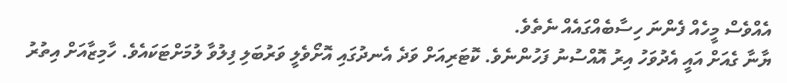އެއްވެސް މީހެއް ފެންނަ ހިސާބެއްގައެއް ނެތެވެ.
ޔާނާ ގެއަށް އައީ އެދުވަހު އިރު އޮއްސުނު ފަހުންނެވެ. ކޮޓަރިއަށް ވަދެ އެނދުގައި އޮށޯވެލީ ވަރުބަލި ފިލުވާ ލުމަށްޓަކައެވެ. ހާމިޒާއަށް އިތުރު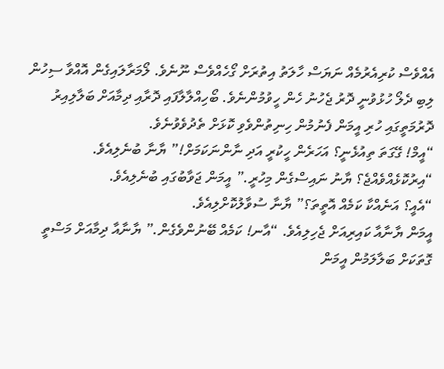އެއްވެސް ކުރިއެރުމެއް ނަޔަސް ހާލަތު އިތުރަށް ގޯހެއްވެސް ނޫނެވެ. ލޯމަރާލައިގެން އޮއްވާ ސިހުން ލިބި ދެލޯ ހުޅުވުނީ ދޮރު ޖެހުނު ހެން ހީވުމުންނެވެ. ބޯހިއްލާލާފައި ދޮރާއި ދިމާއަށް ބަލާލިއިރު ދޮރުމަތީގައި ހުރި އީމަން ފެނުމުން ހިނިތުންވެވި ކޮޅަށް ތެދުވެވުނެވެ.
“އީމް! ގޭގަތަ ތިއުޅެނީ؟ އަހަރެން ހީކުރީ އަދި ނާންނަކަމަށް!” ޔާނާ ބުނެލިއެވެ.
“އިރުކޮޅެއްވެއްޖެ؟ ޔާނު ނައިސްގެން މިހުރީ.” އީމަން ޖަވާބުގައި ބުނެލިއެވެ.
“އެއީ؟ އަނެއްކާ ކަމެއް އޮތީތަ؟” ޔާނާ ސުވާލުކޮށްލިއެވެ.
އީމަން ޔާނާއާ ކައިރިއަށް ޖެހިލިއެވެ. “އާނ! ކަމެއް ބޭނުންވެގެން.” ޔާނާއާ ދިމާއަށް މަސްތީ ގޮތަކަށް ބަލާލަމުން އީމަން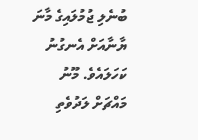ބުނެލި ޖުމުލައިގެ މާނަ ޔާނާއަށް އެނގުނު ކަހަލައެވެ. މޫނު މައްޗަށް ލަދުވެތި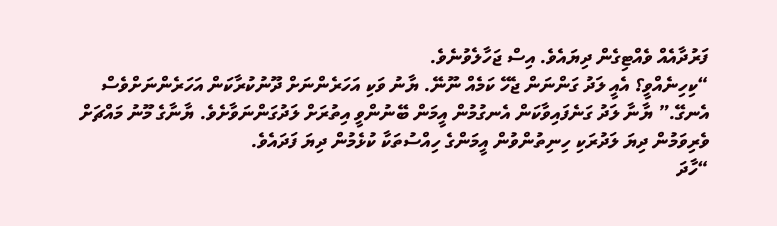ފަރުދާއެއް ވެއްޓިގެން ދިޔައެވެ. އިސް ޖަހާލެވުނެވެ.
“ކިހިނެއްވީ؟ އެއީ ލަދު ގަންނަން ޖެހޭ ކަމެއް ނޫނޭ. ޔާނު ވަކި އަހަރެންނަށް ދޫނުކުރާކަން އަހަރެންނަށްވެސް އެނގޭ.” ޔާނާ ލަދު ގަނެފައިވާކަން އެނގުމުން އީމަން ބޭނުންވީ އިތުރަށް ލަދުގަންނަވާށެވެ. ޔާނާގެ މޫނު މައްޗަށް ވެރިވަމުން ދިޔަ ލަދުރަކި ހިނިތުންވުން އީމަންގެ ހިއްސުތަކާ ކުޅެމުން ދިޔަ ފަދައެވެ.
“ހާދަ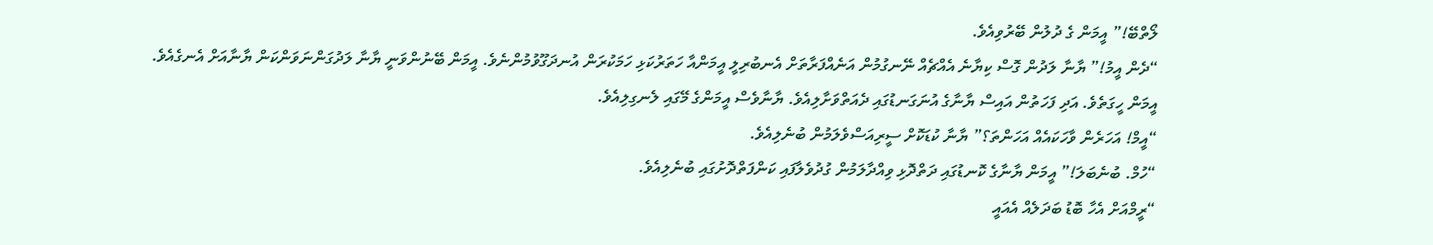ލޯތްބޭ!” އީމަން ގެ ދުލުން ބޭރުވިއެވެ.
“ދެން އީމު!” ޔާނާ ލަދުން ގޮސް ކިޔާނެ އެއްޗެއް ނޭނގުމުން އަނެއްފަރާތަށް އެނބުރިލީ އީމަންއާ ހަތަރުކަޅި ހަމަކުރަން އުނދަގޫވުމުންނެވެ. އީމަން ބޭނުންވަނީ ޔާނާ ލަދުގަންނަވަންކަން ޔާނާއަށް އެނގެއެވެ. އީމަން ހީގަތެވެ. އަދި ފަހަތުން އައިސް ޔާނާގެ އުނަގަނޑުގައި ދެއަތްވަށާލިއެވެ. ޔާނާވެސް އީމަންގެ މޭގައި ލެނގިލިއެވެ.
“އީމް! އަހަރެން ވާހަކައެއް އަހަންތަ؟” ޔާނާ ކުޑަކޮށް ސީރިއަސްވެލަމުން ބުނެލިއެވެ.
“ހުމް. ބުނެބަލަ!” އީމަން ޔާނާގެ ކޮނޑުގައި ދަތްދޮޅި ވިއްދާލަމުން ގުދުވެލާފައި ކަންފަތްދޮށުގައި ބުނެލިއެވެ.
“ރީމްއަށް އެހާ ބޮޑު ބަދަލެއް އެއައީ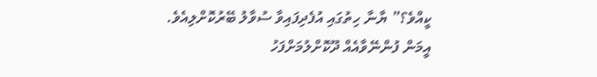ކީއްވެ؟” ޔާނާ ހިތުގައި އުފެދިފައިވާ ސުވާލު ބޭރުކޮށްލިއެވެ.
އީމަން ފުންނޭވާއެއް ދޫކޮށްލުމަށްފަހު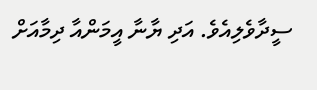ސީދާވެލިއެވެ. އަދި ޔާނާ އީމަންއާ ދިމާއަށް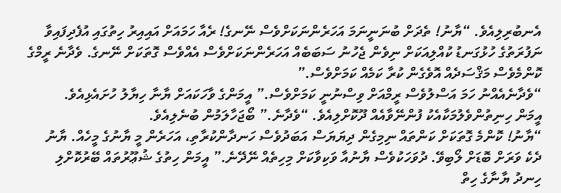އެނބުރިލިއެވެ. “ޔާނު! ތެދަށް ބުނަނީނަމަ އަހަރެންނަކަށްވެސް ނޭނގެ! ރެއާ ހަމައަށް އައިއިރު ހިތުގައި އުފެދިފައިވާ ނަފުރަތުގެ ހުޅުގަނޑު ކުއްލިއަކަށް ނިވެން ޖެހުނު ސަބަބެއް އަހަރެންނަކަށްވެސް އެއްވެސް ގޮތަކަށް ނޭނގެ. ވެދާނެ ރީމްގެ ކޮންމެވެސް މަޤްސަދެއް އޮވެގެން ކުރާ ކަމެއް ކަމަށްވެސް.”
“ވެދާނެއެއްނު ހަމަ އަސްލުވެސް ރީމްއަށް ވިސްނުނީ ކަމަށްވެސް.” އީމަންގެ ވާހަކައަށް ޔާނާ ހިޔާލު ހުށައެޅިއެވެ.
އީމަން ހިނިތުންވެލުމަކާއެކު ފުންނޭވާއެއް ދޫކޮށްލިއެވެ. “ވެދާނެ.” ބޯޖަހާލަމުން ބުނެލިއެވެ.
“ޔާނު! ކޮންމެ ގޮތަކަށް ކަންތައް ނިމިގެން ދިޔަޔަސް އަބަދުވެސް ހަނދާންކުރާތި، އަހަރެން މީ ޔާނުގެ މީހެއް. ޔާނު ދެކެ ވަރަށް ބޮޑަށް ލޯބިވޭ. ދުވަހަކުވެސް ޔާނުއާ ވަކިވާކަށް މިހިތެއް ނޭދޭނެ.” އީމަން ހިތުގެ ޝުޢޫރުތައް ބޭރުކޮށްލި ހިނދު ޔާނާގެ ހިތް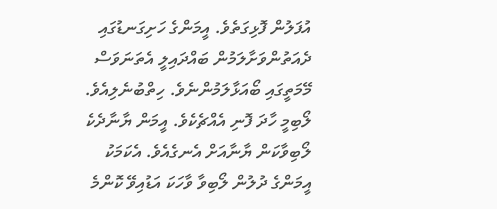އުފަލުން ފޮޅިގަތެވެ. އީމަންގެ ހަށިގަނޑުގައި ދެއަތުންވަށާލަމުން ބައްދައިލީ އެތަނަވަސް މޭމަތީގައި ބޯއަޅާލަމުންނެވެ. ހިތްބުނެލިއެވެ. ލޯބިމީ ހާދަ ފޮނި އެއްޗެކެވެ. އީމަން ޔާނާދެކެ ލޯބިވާކަން ޔާނާއަށް އެނގެއެވެ. އެކަމަކު އީމަންގެ ދުލުން ލޯބިވާ ވާހަކަ އަޑުއިވޭ ކޮންމެ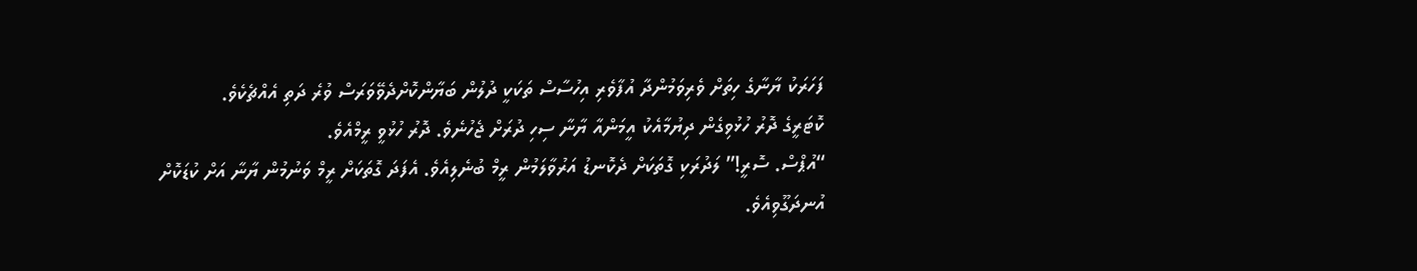ފަހަރަކު ޔާނާގެ ހިތަށް ވެރިވަމުންދާ އުފާވެރި އިހުސާސް ތަކަކީ ދުލުން ބަޔާންކޮށްދެވޭވަރަސް ވުރެ ދަތި އެއްޗެކެވެ.
ކޮޓަރީގެ ދޮރު ހުޅުވިގެން ދިޔުމާއެކު އީމަންއާ ޔާނާ ސިހި ދުރަށް ޖެހުނެވެ. ދޮރު ހުޅުވީ ރީމްއެވެ.
“އުޕްސް. ސޮރީ!” ލަދުރަކި ގޮތަކަށް ދެކޮނޑު އަރުވާލަމުން ރީމް ބުނެލިއެވެ. އެފަދަ ގޮތަކަށް ރީމް ވަނުމުން ޔާނާ އަށް ކުޑަކޮށް އުނދަގޫވިއެވެ.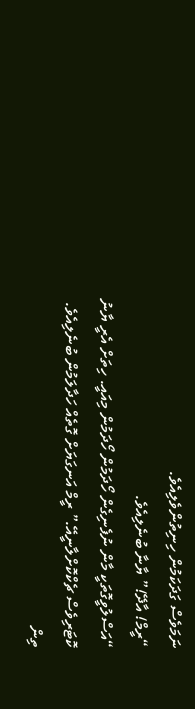ނަމަވެސް ގަދަކަމުން ހިނިތުންވެލިއެވެ.
“ރީމް! އާދޭ!” ޔާނާ ބުނެލިއެވެ.
“އަސްލުވީގޮތަކީ މާން ނުފެނިގެން ހޯދަމުން ހޯދަމުން މިއައީ. ހިތަށް އެރީ ޔާނު ކޮޓަރިވެސް ޗެކްކޮށްލާނީއޭ.” ރީމް އަނގަޔަށް ގޮތެއް ހަދާލަމުން ބުނެލިއެވެ.
ތިން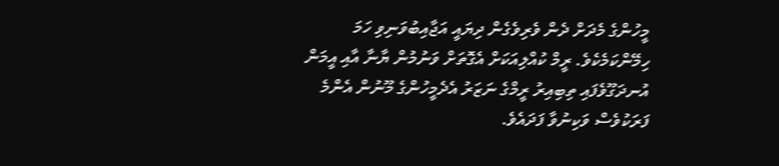މީހުންގެ މެދަށް ދެން ވެރިވެގެން ދިޔައީ އަޖާއިބުވަނިވި ހަމަ ހިމޭންކަމެކެވެ. ރީމް ކުއްލިއަކަށް އެގޮތަށް ވަނުމުން ޔާނާ އާއި އީމަން އުނދަގޫވެފައި ތިބިއިރު ރީމްގެ ނަޒަރު އެދެމީހުންގެ މޫނުން އެންމެ ފަރަކުވެސް ވަކިނުވާ ފަދައެވެ.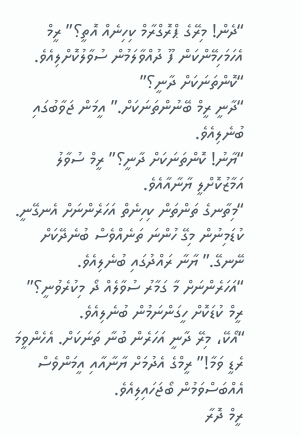“ދެން! މިރޭގެ ޕްރޮގްރާމް ކިހިނެއް އޮތީ؟” ރީމް އެހަމަހިމޭންކަން ފޫ ދުއްވާލަމުން ސުވާލުކޮށްލިއެވެ. “ކޮންތަނަކަށް ދާނީ؟”
“ދާނީ ރީމް ބޭނުންތަނަކަށް.” އީމަން ޖަވާބުގައި ބުނެލިއެވެ.
“ޔާނު! ކޮންތަނަކަށް ދާނީ؟” ރީމް ސުވާލު އަމާޒުކޮށްލީ ޔާނާއާއެވެ.
“މިތާނގެ ތަންތަން ކިހިނެތް އަހަރެންނަށް އެނގޭނީ. ކުޑަމިނުން މިގޭ ހުންނަ ތަނެއްވެސް ބުނެދޭކަށް ނޭނގޭ.” ޔާނާ ރައްދުގައި ބުނެލިއެވެ.
“އަހަރެންނަށް މާ ގަމާރު ސުވާލެއް ދޯ މިކުރެވުނީ؟” ރީމް ކުޑަކޮށް ހީގަންނަމުން ބުނެލިއެވެ.
“އޯކޭ، މިރޭ ދާނީ އަހަރެން ބުނާ ތަނަކަށް. އެހެންވީމަ ރެޑީ ވަމާ!” ރީމްގެ އެދުމަށް ޔާނާއާއި އީމަންވެސް އެއްބަސްވަމުން ބޯޖަހައިލިއެވެ.
ރީމް ދޮރާ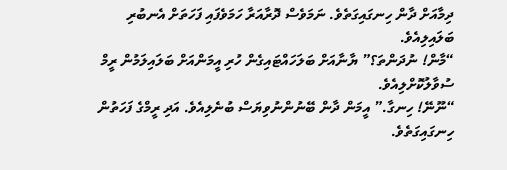ދިމާއަށް ދާން ހިނގައިގަތެވެ. ނަމަވެސް ދޮރާއަރާ ހަމަވެފައި ފަހަތަށް އެނބުރި ބަލައިލިއެވެ.
“މާން! ނުދަންތަ؟” ޔާނާއަށް ބަލަހައްޓައިގެން ހުރި އީމަންއަށް ބަލައިލަމުން ރީމް ސުވާލުކޮށްލިއެވެ.
“ނޫނޭ! ހިނގާ.” އީމަން ދާން ބޭނުންނުވިޔަސް ބުނެލިއެވެ. އަދި ރީމްގެ ފަހަތުން ހިނގައިގަތެވެ.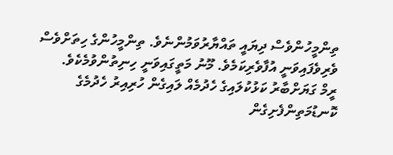ތިންމީހުންވެސް ދިޔައީ ތައްޔާރުވަމުންނެވެ. ތިންމީހުންގެ ހިތަށްވެސް ވެރިވެފައިވަނީ އުފާވެރިކަމެވެ. މޫނު މަތީގައިވަނީ ހިނިތުންވުމެކެވެ.
ރީމް ގަޔަށްބާރު ކަޅުކުލައިގެ ހެދުމެއް ލައިގެން ހުރިއިރު ހެދުމެގެ ކޮނޑުމަތިންފެށިގެން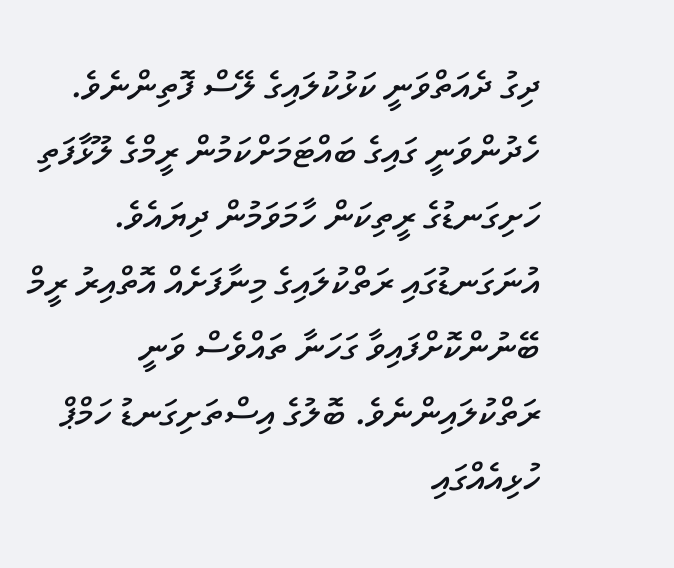ދިގު ދެއަތްވަނީ ކަޅުކުލައިގެ ލޭސް ފޮތިންނެވެ. ހެދުންވަނީ ގައިގެ ބައްޓަމަށްކަމުން ރީމްގެ ލޫޅާފަތި ހަށިގަނޑުގެ ރީތިކަން ހާމަވަމުން ދިޔައެވެ. އުނަގަނޑުގައި ރަތްކުލައިގެ މިނާފަށެއް އޮތްއިރު ރީމް ބޭނުންކޮށްފައިވާ ގަހަނާ ތައްވެސް ވަނީ ރަތްކުލައިންނެވެ. ބޮލުގެ އިސްތަށިގަނޑު ހަމްޕް ހުޅިއެއްގައި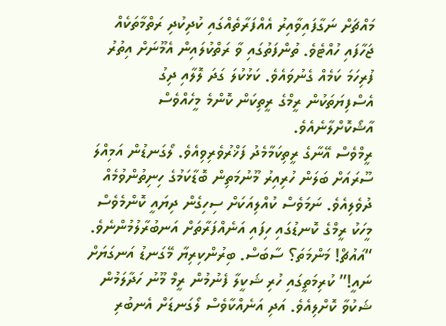މައްޗަށް ނަގާފައިވާއިރު އެއްފަރާތެއްގައި ކުދިކުދި ރަތްމާތަކެއް ޖަހާފައި ހުއްޓެވެ. ތުންފަތުގައި ވާ ރަތްކުލައިން އެމޫނަށް އިތުރު ފުރިހަމަ ކަމެއް ގެނުވައެވެ. ކަޅުކުލަ ގަދަ ލޮލާއި ދިގު އެސްފިޔަތަކުން ރީމްގެ ރީތިކަން ކޮންމެ މީހެއްވެސް އާޝޯކޮށްލާނެއެވެ.
ރީމްވެސް އޭނާގެ ރީތިކަމާމެދު ފަޚްރުވެރިވިއެވެ. ލޯގަނޑުން އަމިއްލަ ސޫރައަށް ބަލަން ހުރިއިރު މޫނުމަތިން ބޮޑާކަމުގެ ހިނިތުންވުމެއް ދުވެލިއެވެ. ނަމަވެސް ކުއްލިއަކަށް ސިހިގެން ދިޔައީ ކޮންމެވެސް މީހަކު ރީމްގެ ކޮނޑުގައި ހިފައި އަނެއްފަރާތަށް އަނބުރާލުމުންނެވެ.
“އައުޗް! މަންމަތަ؟ ސާބަސް. ބިރުންކިރިޔާ މޭގަނޑު އަނގަޔަށް ނައީ!” ކުރިމަތީގައި ހުރި ޝަކީލާ ފެނުމުން ރީމް މޫނު ހަދާލަމުން ޝަކުވާ ކޮށްލިއެވެ. އަދި އަނެއްކާވެސް ލޯގަނޑަށް އެނބުރި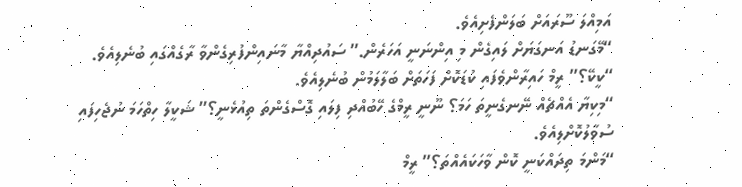އަމިއްލަ ސޫރައަށް ބަލަންފެށިއެވެ.
“މޭގަނޑު އަނގަޔަށް ލައިގެން މި އިންނަނީ އަހަރެން.” ސައުދިއްޔާ މާނައިންފުރިގެންވާ ރާގެއްގައި ބުނެލިއެވެ.
“ކީކޭ؟” ރީމް ހައިރާންވެފައި ކުޑަކޮށް ފަހަތަށް ބަލާލަމުން ބުނެލިއެވެ.
“މިކިޔާ އެއްޗެއް ނޭނގެނީތަ ހަމަ؟ ނޫނީ ރީމްގެ ހޭބުއްދި ފިލައި ގޮސްގެންތަ ތިއުޅެނީ؟” ޝަކީލާ ހިތްހަމަ ނުޖެހިފައި ސުވާލުކޮށްލިއެވެ.
“މަންމަ ތިދައްކަނީ ކޮން ވާހަކައެއްތަ؟” ރީމް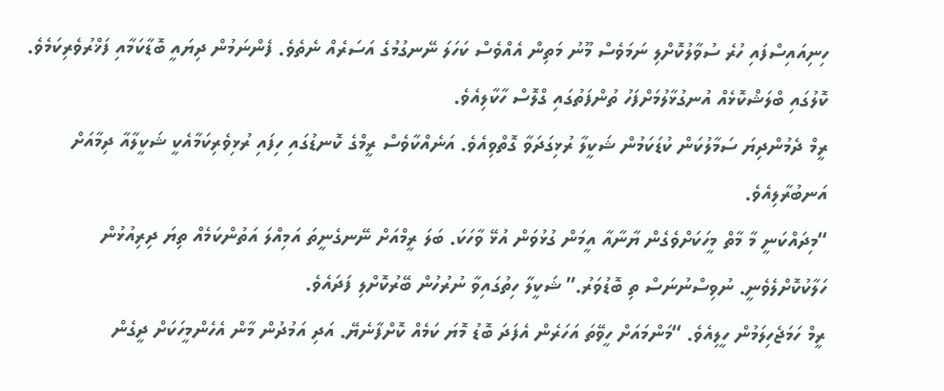ހިނިއައިސްފައި ހުރެ ސުވާލުކޮށްލި ނަމަވެސް މޫނު މަތިން އެއްވެސް ކަހަލަ ނޭނގުމުގެ އަސަރެއް ނެތެވެ. ފެންނަމުން ދިޔައީ ބޮޑާކަމާއި ފަޚްރުވެރިކަމެވެ. ކޮލުގައި ބްލަޝްކޮޅެއް އުނގުޅާލުމަށްފަހު ތުންފަތުގައި ގްލޮސް ހާކާލިއެވެ.
ރީމް ދެމުންދިޔަ ސަމާލުކަން ކުޑަކަމުން ޝަކީލާ ރުޅިގަދަވާ ގޮތްވިއެވެ. އަނެއްކާވެސް ރީމްގެ ކޮނޑުގައި ހިފައި ރުޅިވެރިކަމާއެކީ ޝަކީލާއާ ދިމާއަށް އަނބުރާލިއެވެ.
“މިދައްކަނީ މާ މާތް މީހަކަށްވެގެން ޔާނާއާ އީމަން ގުޅުވަން އުޅޭ ވާހަކަ. ބަލަ ރީމްއަށް ނޭނގެނީތަ އަމިއްލަ އަތުންކަމެއް ތިޔަ ދިރިއުޅުން ހަލާކުކޮށްލެވެނީ. ނުވިސްނުނަސް ތި ބޮޑުވަރު.” ޝަކީލާ ހިތުގައިވާ ނުރުހުން ބޭރުކޮށްލި ފަދައެވެ.
ރީމް ހަމަޖެހިލަމުން ހީލިއެވެ. “މަންމައަށް ހީވޭތަ އަހަރެން އެފަދަ ބޮޑު މޮޔަ ކަމެއް ކޮށްފާނެޔޭ. އަދި އަމުދުން މާން އެހެންމީހަކަށް ދީގެން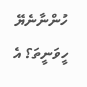ހުންނާނެޔޭ ހީވަނީތަ؟ އެ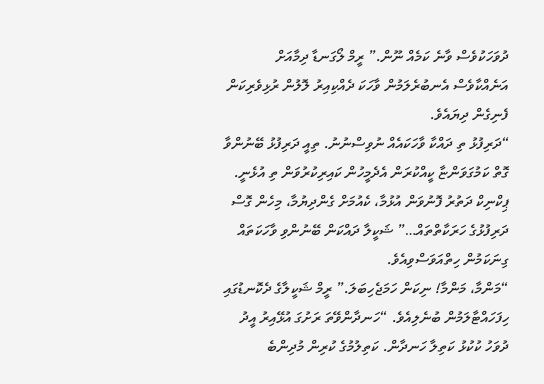ދުވަހަކުވެސް ވާނެ ކަމެއް ނޫން.” ރީމް ލޯގަނޑާ ދިމާއަށް އަނެއްކާވެސް އެނބުރެލަމުން ވާހަކަ ދެއްކިއިރު ލޮލުން ރުޅިވެރިކަން ފެނިގެން ދިޔައެވެ.
“ދަރިފުޅު ތި ދައްކާ ވާހަކައެއް ނުވިސްނުނު. ތިއީ ދަރިފުޅު ބޭނުންވާ ގޮތް ކަމުގަވަންޏާ ކީއްކުރަން އެދެމީހުން ކައިރިކުރުވަން ތި އުޅެނީ. ޕިކްނިކް ދަތުރު ފޮނުވަން އުޅުމާ، ކެއުމަށް ގެންދިޔުމާ، މިހެން ގޮސް ދަރިފުޅުގެ ހަރަކާތްތައް…” ޝަކީލާ ދައްކަން ބޭނުންވި ވާހަކަތައް ގިނަކަމުން ހިތްއަވަސްވިއެވެ.
“މަންމާ، މަންމާ! ނިކަން ހަމަޖެހިބަލަ.” ރީމް ޝަކީލާގެ ދެކޮނޑުގައި ހިފަހައްޓާލަމުން ބުނެލިއެވެ. “ހަނދާންވޭތަ ރަށުގަ އުޅޭއިރު އީދު ދުވަހު ކުކުޅު ކަތިލާ ހަނދާން. ކަތިލުމުގެ ކުރިން މުދިންބެ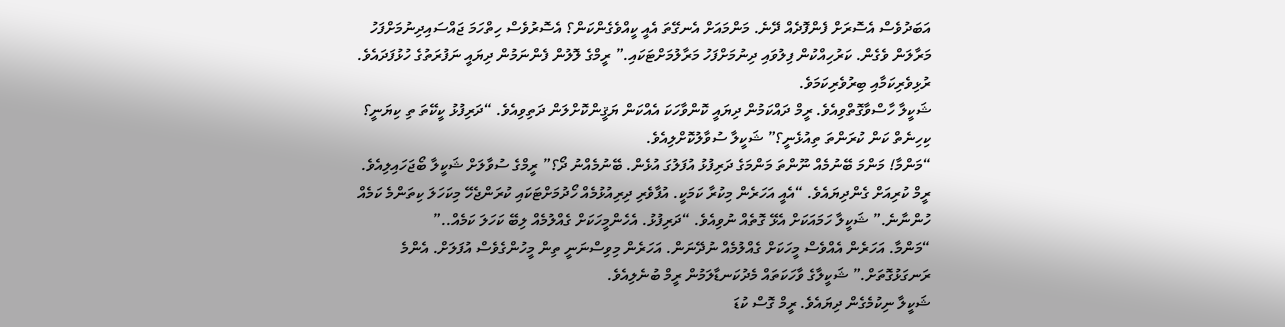އަބަދުވެސް އެސޮރަށް ފެންފޮދެއް ދޭނެ. މަންމައަށް އެނގޭތަ އެއީ ކީއްވެގެންކަން؟ އެސޮރުވެސް ހިތްހަމަ ޖައްސައިދިނުމަށްފަހު މަރާލަން ވެގެން. ކަރުހިއްކުން ފިލުވައި ދިނުމަށްފަހު މަރާލުމަށްޓަކައި.” ރީމްގެ ލޮލުން ފެންނަމުން ދިޔައީ ނަފުރަތުގެ ހުޅުފަދައެވެ. ރުޅިވެރިކަމާއި ބިރުވެރިކަމަވެ.
ޝަކީލާ ހާސްވާގޮތްވިއެވެ. ރީމް ދައްކަމުން ދިޔައީ ކޮންވާހަކަ އެއްކަން ޔަޤީންކޮށްލަން ދަތިވިއެވެ. “ދަރިފުޅު ކީކޭތަ ތި ކިޔަނީ؟ ކިހިނެތް ކަން ކުރަންތަ ތިއުޅެނީ؟” ޝަކީލާ ސުވާލުކޮށްލިއެވެ.
“މަންމާ! މަންމަ ބޭނުމެއް ނޫންތަ މަންމަގެ ދަރިފުޅު އުފަލުގަ އުޅެން. ބޭނުމެއްނު ދޯ؟” ރީމްގެ ސުވާލަށް ޝަކީލާ ބޯޖަހައިލިއެވެ. ރީމް ކުރިއަށް ގެންދިޔައެވެ. “އެއީ އަހަރެން މިކުރާ ކަމަކީ. އުފާވެރި ދިރިއުޅުމެއް ހޯދުމަށްޓަކައި ކުރަންޖެހޭ މިކަހަލަ ކިތަންމެ ކަމެއް ހުންނާނެ.” ޝަކީލާ ހަމައަކަށް އެޅޭ ގޮތެއް ނުވިއެވެ. “ދަރިފުޅު. އެހެންމީހަކަށް ގެއްލުމެއް ލިބޭ ކަހަލަ ކަމެއް..”
“މަންމާ. އަހަރެން އެއްވެސް މީހަކަށް ގެއްލުމެއް ނުދޭނަން. އަހަރެން މިވިސްނަނީ ތިން މީހުންގެވެސް އުފަލަށް. އެންމެ ރަނގަޅުގޮތަށް.” ޝަކީލާގެ ވާހަކަތައް މެދުކަނޑާލަމުން ރީމް ބުނެލިއެވެ.
ޝަކީލާ ނިކުމެގެން ދިޔައެވެ. ރީމް ގޮސް ކުޑަ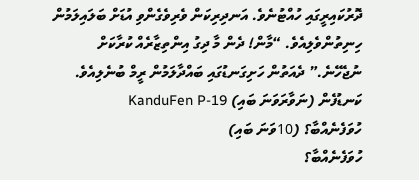ދޮރުކައިރީގައި ހުއްޓުނެވެ. އަނދިރިކަން ވެރިވެގެންވި އުޑަށް ބަލައިލަމުން ހިނިތުންވެލިއެވެ. “މާން! ދެން މާ ދިގު އިންތިޒާރެއް ކުރާކަށް ނުޖެހޭނެ.” ދެއަތުން ހަށިގަނޑުގައި ބައްދާލަމުން ރީމް ބުނެލިއެވެ.
ކަނޑުފެން (ނަވާރަވަނަ ބައި) KanduFen P-19
ހުވަފެނެއްބާ؟ (10ވަނަ ބައި)
ހުވަފެނެއްބާ؟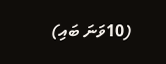(10ވަނަ ބައި)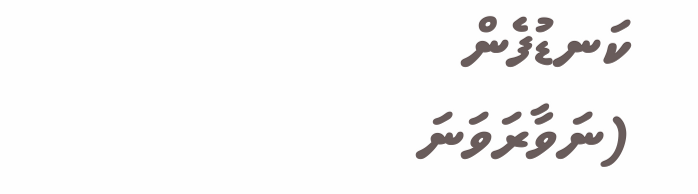ކަނޑުފެން (ނަވާރަވަނަ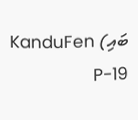ބައި) KanduFen P-19